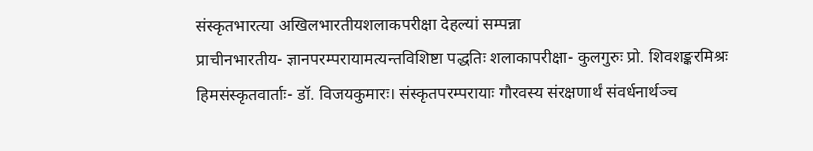संस्कृतभारत्या अखिलभारतीयशलाकपरीक्षा देहल्यां सम्पन्ना
प्राचीनभारतीय- ज्ञानपरम्परायामत्यन्तविशिष्टा पद्धतिः शलाकापरीक्षा- कुलगुरुः प्रो. शिवशङ्करमिश्रः
हिमसंस्कृतवार्ताः- डॉ. विजयकुमारः। संस्कृतपरम्परायाः गौरवस्य संरक्षणार्थं संवर्धनार्थञ्च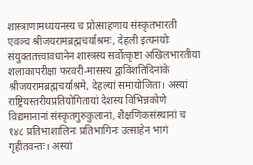शास्त्राणामध्ययनस्य च प्रोत्साहणाय संस्कृतभारती एवञ्च श्रीजयरामब्रह्मचर्याश्रमः, देहली इत्यनयोः संयुक्ततत्त्वावधानेन शास्त्रस्य सर्वोत्कृष्टा अखिलभारतीया शलाकापरीक्षा फरवरी-मासस्य द्वाविंशतिदिनांके श्रीजयरामब्रह्मचर्याश्रमे, देहल्यां समायोजिता। अस्यां राष्ट्रियस्तरीयप्रतियोगितायां देशस्य विभिन्नकोणे विद्यमानानां संस्कृतगुरुकुलानां, शैक्षणिकसंस्थानां च १४८ प्रतिभाशालिनः प्रतिभागिनः उत्साहेन भागं गृहीतवन्तः। अस्यां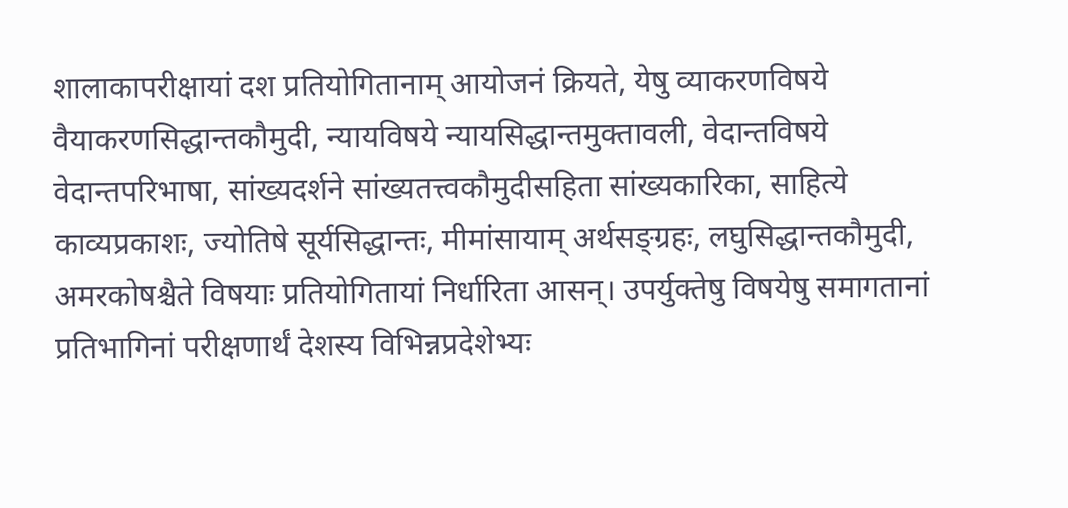शालाकापरीक्षायां दश प्रतियोगितानाम् आयोजनं क्रियते, येषु व्याकरणविषये वैयाकरणसिद्धान्तकौमुदी, न्यायविषये न्यायसिद्धान्तमुक्तावली, वेदान्तविषये वेदान्तपरिभाषा, सांख्यदर्शने सांख्यतत्त्वकौमुदीसहिता सांख्यकारिका, साहित्ये काव्यप्रकाशः, ज्योतिषे सूर्यसिद्धान्तः, मीमांसायाम् अर्थसङ्ग्रहः, लघुसिद्धान्तकौमुदी, अमरकोषश्चैते विषयाः प्रतियोगितायां निर्धारिता आसन्। उपर्युक्तेषु विषयेषु समागतानां प्रतिभागिनां परीक्षणार्थं देशस्य विभिन्नप्रदेशेभ्यः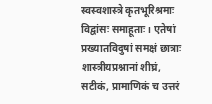स्वस्वशास्त्रे कृतभूरिश्रमाः विद्वांसः समाहूताः। एतेषां प्रख्यातविदुषां समक्षं छात्राः शास्त्रीयप्रश्नानां शीघ्रं, सटीकं, प्रामाणिकं च उत्तरं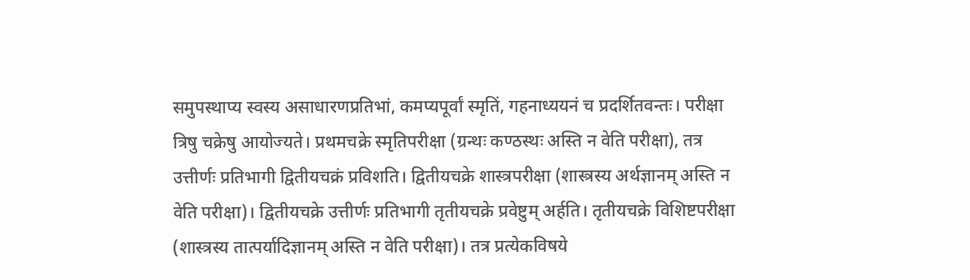समुपस्थाप्य स्वस्य असाधारणप्रतिभां, कमप्यपूर्वां स्मृतिं, गहनाध्ययनं च प्रदर्शितवन्तः। परीक्षा त्रिषु चक्रेषु आयोज्यते। प्रथमचक्रे स्मृतिपरीक्षा (ग्रन्थः कण्ठस्थः अस्ति न वेति परीक्षा), तत्र उत्तीर्णः प्रतिभागी द्वितीयचक्रं प्रविशति। द्वितीयचक्रे शास्त्रपरीक्षा (शास्त्रस्य अर्थज्ञानम् अस्ति न वेति परीक्षा)। द्वितीयचक्रे उत्तीर्णः प्रतिभागी तृतीयचक्रे प्रवेष्टुम् अर्हति। तृतीयचक्रे विशिष्टपरीक्षा (शास्त्रस्य तात्पर्यादिज्ञानम् अस्ति न वेति परीक्षा)। तत्र प्रत्येकविषये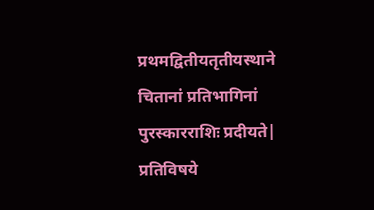प्रथमद्वितीयतृतीयस्थाने चितानां प्रतिभागिनां पुरस्कारराशिः प्रदीयते| प्रतिविषये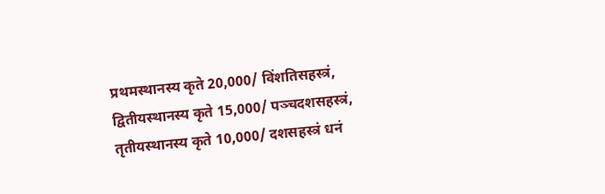प्रथमस्थानस्य कृते 20,000/ विंशतिसहस्त्रं, द्वितीयस्थानस्य कृते 15,000/ पञ्चदशसहस्त्रं, तृतीयस्थानस्य कृते 10,000/ दशसहस्त्रं धनं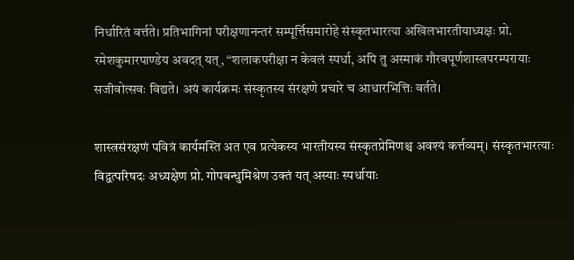निर्धारितं वर्त्तते। प्रतिभागिनां परीक्षणानन्तरं सम्पूर्त्तिसमारोहे संस्कृतभारत्या अखिलभारतीयाध्यक्षः प्रो. रमेशकुमारपाण्डेय अवदत् यत्, “शलाकपरीक्षा न केवलं स्पर्धा, अपि तु अस्माकं गौरवपूर्णशास्त्रपरम्परायाः सजीवोत्सवः विद्यते। अयं कार्यक्रमः संस्कृतस्य संरक्षणे प्रचारे च आधारभित्तिः वर्तते।

शास्त्रसंरक्षणं पवित्रं कार्यमस्ति अत एव प्रत्येकस्य भारतीयस्य संस्कृतप्रेमिणश्च अवश्यं कर्त्तव्यम्। संस्कृतभारत्याः विद्वत्परिषदः अध्यक्षेण प्रो. गोपबन्धुमिश्रेण उक्तं यत् अस्याः स्पर्धायाः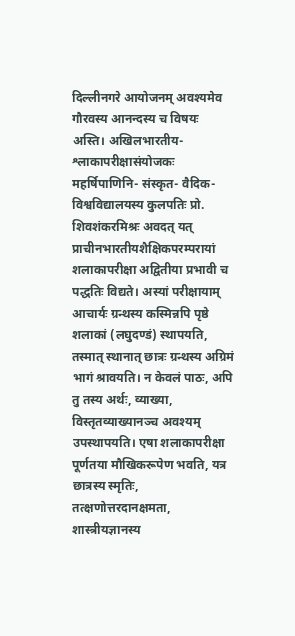दिल्लीनगरे आयोजनम् अवश्यमेव गौरवस्य आनन्दस्य च विषयः अस्ति। अखिलभारतीय- श्लाकापरीक्षासंयोजकः महर्षिपाणिनि- संस्कृत- वैदिक- विश्वविद्यालयस्य कुलपतिः प्रो. शिवशंकरमिश्रः अवदत् यत् प्राचीनभारतीयशैक्षिकपरम्परायां शलाकापरीक्षा अद्वितीया प्रभावी च पद्धतिः विद्यते। अस्यां परीक्षायाम् आचार्यः ग्रन्थस्य कस्मिन्नपि पृष्ठे शलाकां (लघुदण्डं) स्थापयति, तस्मात् स्थानात् छात्रः ग्रन्थस्य अग्रिमं भागं श्रावयति। न केवलं पाठः, अपि तु तस्य अर्थः, व्याख्या, विस्तृतव्याख्यानञ्च अवश्यम् उपस्थापयति। एषा शलाकापरीक्षा पूर्णतया मौखिकरूपेण भवति, यत्र छात्रस्य स्मृतिः, तत्क्षणोत्तरदानक्षमता, शास्त्रीयज्ञानस्य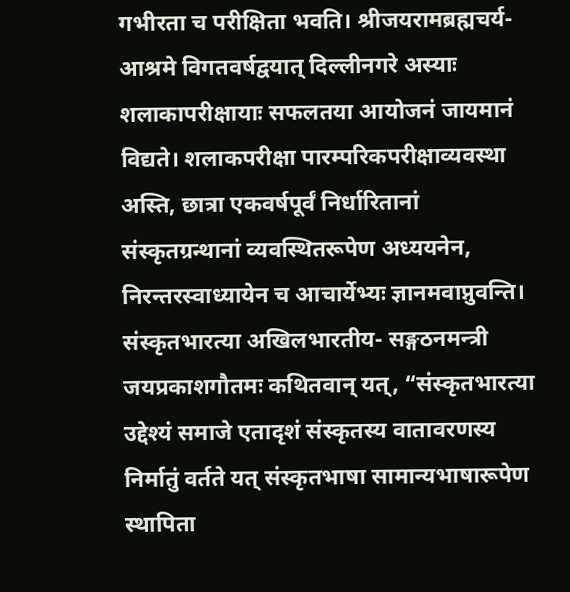गभीरता च परीक्षिता भवति। श्रीजयरामब्रह्मचर्य- आश्रमे विगतवर्षद्वयात् दिल्लीनगरे अस्याः शलाकापरीक्षायाः सफलतया आयोजनं जायमानं विद्यते। शलाकपरीक्षा पारम्परिकपरीक्षाव्यवस्था अस्ति, छात्रा एकवर्षपूर्वं निर्धारितानां संस्कृतग्रन्थानां व्यवस्थितरूपेण अध्ययनेन, निरन्तरस्वाध्यायेन च आचार्येभ्यः ज्ञानमवाप्नुवन्ति। संस्कृतभारत्या अखिलभारतीय- सङ्गठनमन्त्री जयप्रकाशगौतमः कथितवान् यत्, “संस्कृतभारत्या उद्देश्यं समाजे एतादृशं संस्कृतस्य वातावरणस्य निर्मातुं वर्तते यत् संस्कृतभाषा सामान्यभाषारूपेण स्थापिता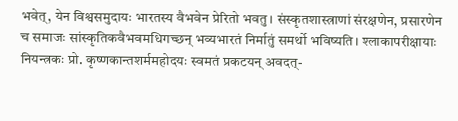भवेत्, येन विश्वसमुदायः भारतस्य वैभवेन प्रेरितो भवतु। संस्कृतशास्त्राणां संरक्षणेन, प्रसारणेन च समाजः सांस्कृतिकवैभवमधिगच्छन् भव्यभारतं निर्मातुं समर्थो भविष्यति। श्लाकापरीक्षायाः नियन्त्रकः प्रो. कृष्णकान्तशर्ममहोदयः स्वमतं प्रकटयन् अवदत्-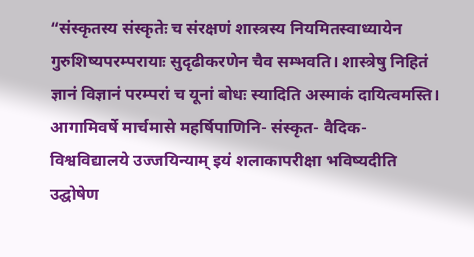“संस्कृतस्य संस्कृतेः च संरक्षणं शास्त्रस्य नियमितस्वाध्यायेन गुरुशिष्यपरम्परायाः सुदृढीकरणेन चैव सम्भवति। शास्त्रेषु निहितं ज्ञानं विज्ञानं परम्परां च यूनां बोधः स्यादिति अस्माकं दायित्वमस्ति। आगामिवर्षे मार्चमासे महर्षिपाणिनि- संस्कृत- वैदिक- विश्वविद्यालये उज्जयिन्याम् इयं शलाकापरीक्षा भविष्यदीति उद्घोषेण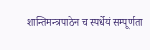शान्तिमन्त्रपाठेन च स्पर्धेयं सम्पूर्णता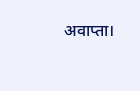अवाप्ता।